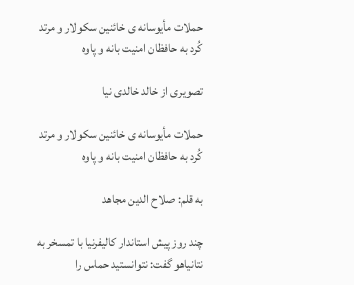حملات مأیوسانه ی خائنین سکولار و مرتد کُرد به حافظان امنیت بانه و پاوه

تصویری از خالد خالدی نیا

حملات مأیوسانه ی خائنین سکولار و مرتد کُرد به حافظان امنیت بانه و پاوه

به قلم: صلاح الدین مجاهد

چند روز پیش استاندار کالیفرنیا با تمسخر به نتانیاهو گفت: نتوانستید حماس را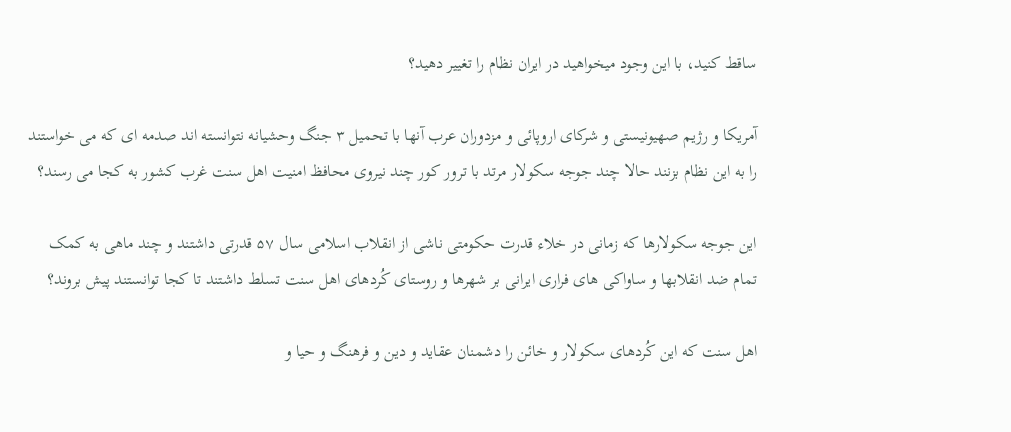ساقط کنید، با این وجود میخواهید در ایران نظام را تغییر دهید؟

آمریکا و رژیم صهیونیستی و شرکای اروپائی و مزدوران عرب آنها با تحمیل ۳ جنگ وحشیانه نتوانسته اند صدمه ای که می خواستند را به این نظام بزنند حالا چند جوجه سکولار مرتد با ترور کور چند نیروی محافظ امنیت اهل سنت غرب کشور به کجا می رسند؟

این جوجه سکولارها که زمانی در خلاء قدرت حکومتی ناشی از انقلاب اسلامی سال ۵۷ قدرتی داشتند و چند ماهی به کمک تمام ضد انقلابها و ساواکی های فراری ایرانی بر شهرها و روستای کُردهای اهل سنت تسلط داشتند تا کجا توانستند پیش بروند؟

اهل سنت که این کُردهای سکولار و خائن را دشمنان عقاید و دین و فرهنگ و حیا و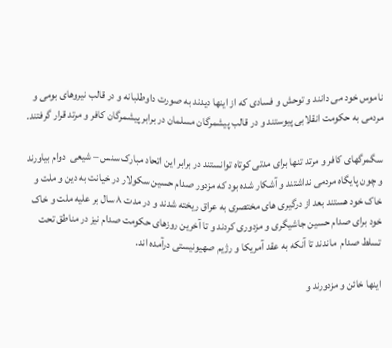ناموس خود می دانند و توحش و فسادی که از اینها دیدند به صورت داوطلبانه و در قالب نیروهای بومی و مردمی به حکومت انقلابی پیوستند و در قالب پیشمرگان مسلمان در برابر پیشمرگان کافر و مرتد قرار گرفتند.

سگمرگهای کافر و مرتد تنها برای مدتی کوتاه توانستند در برابر این اتحاد مبارک سنس – شیعی  دوام بیاورند و چون پایگاه مردمی نداشتند و آشکار شده بود که مزدور صدام حسین سکولار در خیانت به دین و ملت و خاک خود هستند بعد از درگیری های مختصری به عراق ریخته شدند و در مدت ۸ سال بر علیه ملت و خاک خود برای صدام حسین جاشیگری و مزدوری کردند و تا آخرین روزهای حکومت صدام نیز در مناطق تحت تسلط صدام  ماندند تا آنکه به عقد آمریکا و رژیم صهیونیستی درآمده اند.

اینها خائن و مزدورند و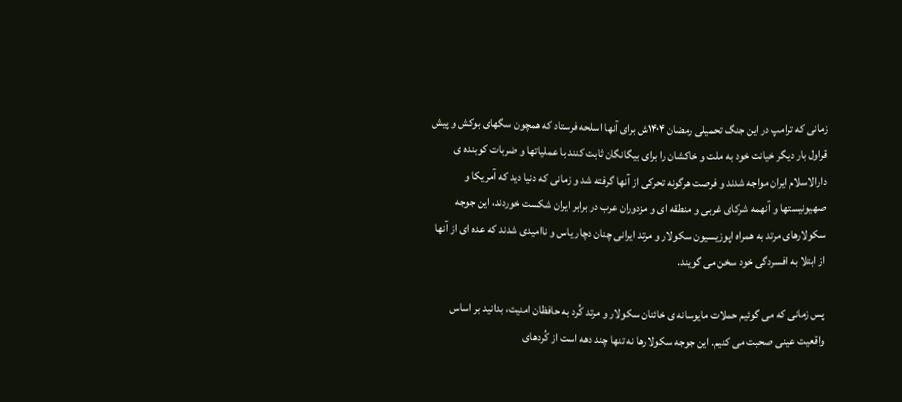زمانی که ترامپ در این جنگ تحمیلی رمضان ۱۴۰۴ش برای آنها اسلحه فرستاد که همچون سگهای بوکش و پیش قراول بار دیگر خیانت خود به ملت و خاکشان را برای بیگانگان ثابت کنند با عملیاتها و ضربات کوبنده ی دارالاسلام ایران مواجه شدند و فرصت هرگونه تحرکی از آنها گرفته شد و زمانی که دنیا دید که آمریکا و صهیونیستها و آنهمه شرکای غربی و منطقه ای و مزدوران عرب در برابر ایران شکست خوردند، این جوجه سکولارهای مرتد به همراه اپوزیسیون سکولار و مرتد ایرانی چنان دچار یاس و ناامیدی شدند که عده ای از آنها از ابتلا به افسردگی خود سخن می گویند.

پس زمانی که می گوئیم حملات مایوسانه ی خائنان سکولار و مرتد کُرد به حافظان امنیت، بدانید بر اساس واقعیت عینی صحبت می کنیم. این جوجه سکولارها نه تنها چند دهه است از کُردهای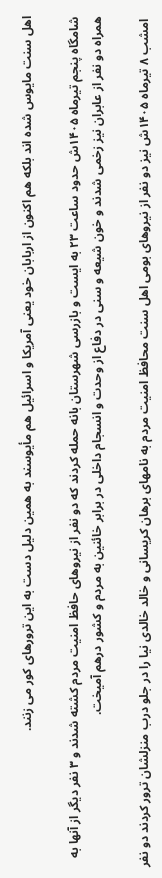اهل سنت مایوس شده اند بلکه هم اکنون از اربابان خود یعنی آمریکا و اسرائیل هم مأیوسند به همین دلیل دست به این ترورهای کور می زنند.

شامگاه پنجم تیرماه ۱۴۰۵ش حدود ساعت ۲۳ به ایست و بازرسی شهرستان بانه حمله کردند که دو نفر از نیروهای حافظ امنیت مردم کشته شدند و ۳ نفر دیگر از آنها به همراه دو نفر از عابران نیز زخمی شدند و خون شیعه و سنی در دفاع از وحدت و انسجام داخلی در برابر خائنین به مردم و کشور درهم آمیخت.

 امشب ۸ تیرماه ۱۴۰۵ش نیز دو نفر از نیروهای بومی اهل سنت محافظ امنیت مردم به نامهای برهان کریسانی و خالد خالدی نیا را در جلو درب منزلشان ترور کردند دو نفر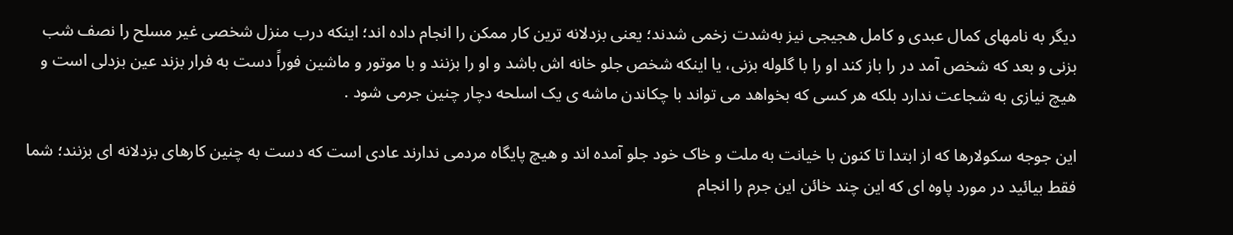دیگر به نامهای کمال عبدی و کامل هجیجی نیز به‌شدت زخمی شدند؛ یعنی بزدلانه ترین کار ممکن را انجام داده اند؛ اینکه درب منزل شخصی غیر مسلح را نصف شب بزنی و بعد که شخص آمد در را باز کند او را با گلوله بزنی، یا اینکه شخص جلو خانه اش باشد و او را بزنند و با موتور و ماشین فوراً دست به فرار بزند عین بزدلی است و هیچ نیازی به شجاعت ندارد بلکه هر کسی که بخواهد می تواند با چکاندن ماشه ی یک اسلحه دچار چنین جرمی شود .

این جوجه سکولارها که از ابتدا تا کنون با خیانت به ملت و خاک خود جلو آمده اند و هیچ پایگاه مردمی ندارند عادی است که دست به چنین کارهای بزدلانه ای بزنند؛ شما فقط بیائید در مورد پاوه ای که این چند خائن این جرم را انجام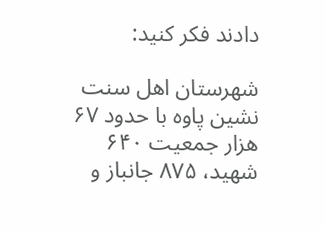دادند فکر کنید:

شهرستان اهل سنت نشین پاوه با حدود ۶۷ هزار جمعیت ۶۴۰ شهید، ۸۷۵ جانباز و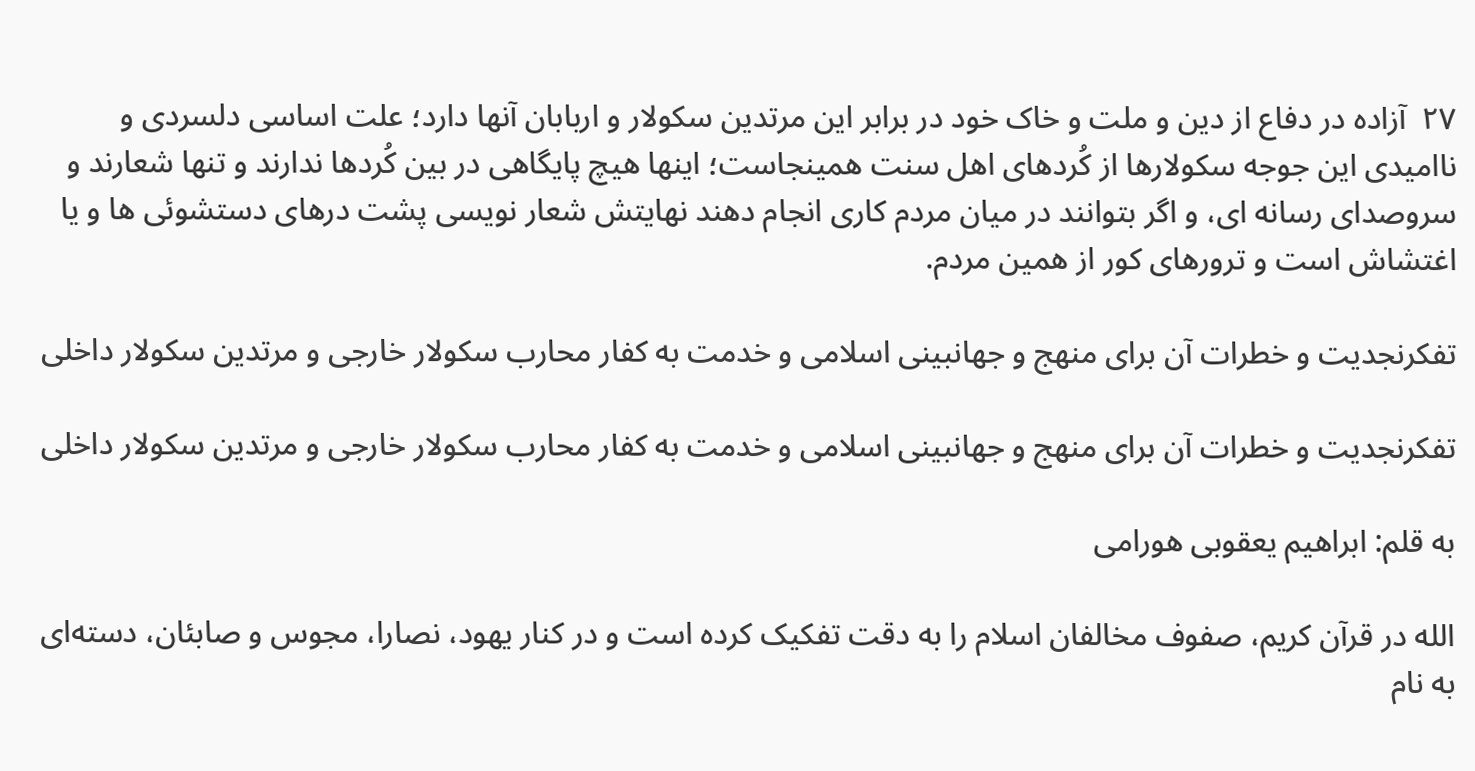۲۷  آزاده در دفاع از دین و ملت و خاک خود در برابر این مرتدین سکولار و اربابان آنها دارد؛ علت اساسی دلسردی و ناامیدی این جوجه سکولارها از کُردهای اهل سنت همینجاست؛ اینها هیچ پایگاهی در بین کُردها ندارند و تنها شعارند و سروصدای رسانه ای، و اگر بتوانند در میان مردم کاری انجام دهند نهایتش شعار نویسی پشت درهای دستشوئی ها و یا اغتشاش است و ترورهای کور از همین مردم.

تفکرنجدیت و خطرات آن برای منهج و جهانبینی اسلامی و خدمت به کفار محارب سکولار خارجی و مرتدین سکولار داخلی

تفکرنجدیت و خطرات آن برای منهج و جهانبینی اسلامی و خدمت به کفار محارب سکولار خارجی و مرتدین سکولار داخلی

به قلم: ابراهیم یعقوبی هورامی

الله در قرآن کریم، صفوف مخالفان اسلام را به دقت تفکیک کرده است و در کنار یهود، نصارا، مجوس و صابئان، دسته‌ای به نام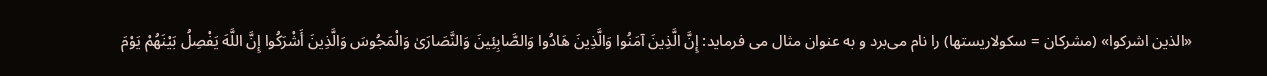«الذین اشرکوا» (مشرکان = سکولاریستها) را نام می‌برد و به عنوان مثال می فرماید: إِنَّ الَّذِينَ آمَنُوا وَالَّذِينَ هَادُوا وَالصَّابِئِينَ وَالنَّصَارَىٰ وَالْمَجُوسَ وَالَّذِينَ أَشْرَكُوا إِنَّ اللَّهَ يَفْصِلُ بَيْنَهُمْ يَوْمَ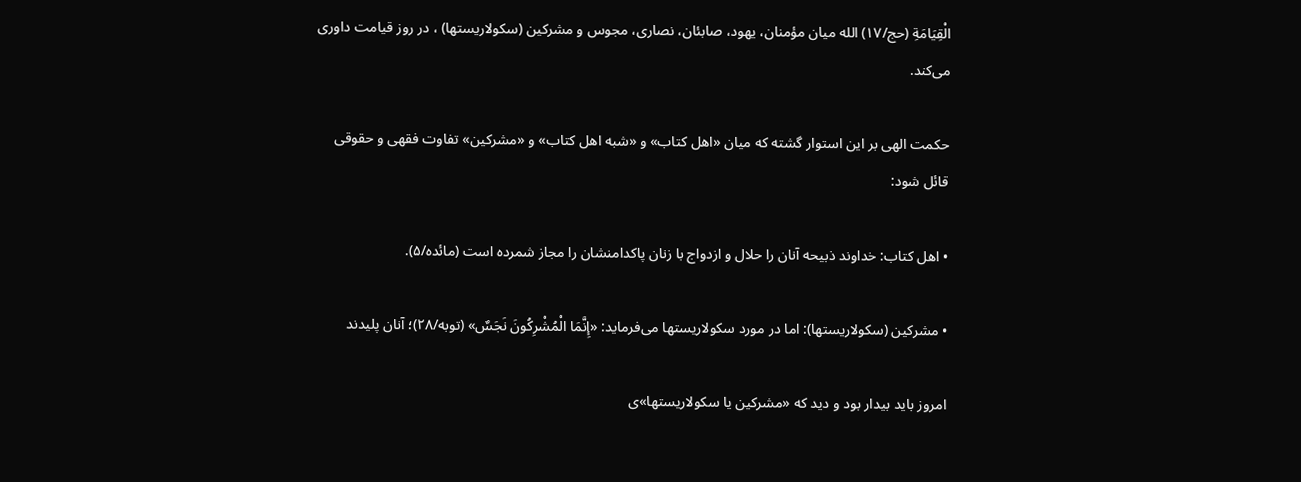الْقِيَامَةِ (حج/۱۷) الله میان مؤمنان، یهود، صابئان، نصاری، مجوس و مشرکین (سکولاریستها) ، در روز قیامت داوری می‌کند.

حکمت الهی بر این استوار گشته که میان «اهل کتاب» و «شبه اهل کتاب» و «مشرکین» تفاوت فقهی و حقوقی قائل شود:

• اهل کتاب: خداوند ذبیحه آنان را حلال و ازدواج با زنان پاکدامنشان را مجاز شمرده است (مائده/۵).

• مشرکین (سکولاریستها): اما در مورد سکولاریستها می‌فرماید: «إِنَّمَا الْمُشْرِكُونَ نَجَسٌ» (توبه/۲۸)؛ آنان پلیدند

امروز باید بیدار بود و دید که «مشرکین یا سکولاریستها»ی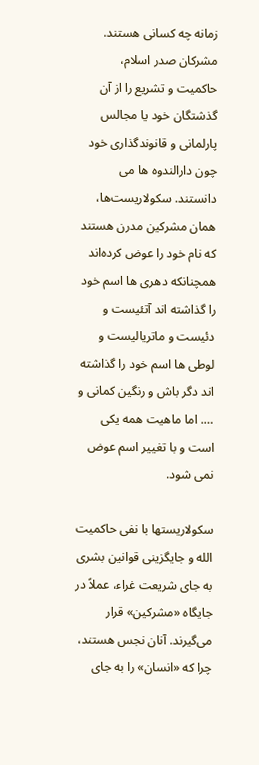زمانه چه کسانی هستند. مشرکان صدر اسلام، حاکمیت و تشریع را از آن گذشتگان خود یا مجالس پارلمانی و قانوندگذاری خود چون دارالندوه ها می دانستند. سکولاریست‌ها، همان مشرکین مدرن هستند که نام خود را عوض کرده‌اند همچنانکه دهری ها اسم خود را گذاشته اند آتئیست و دئیست و ماتریالیست و لوطی ها اسم خود را گذاشته اند دگر باش و رنگین کمانی و …. اما ماهیت همه یکی است و با تغییر اسم عوض نمی شود.

سکولاریستها با نفی حاکمیت الله و جایگزینی قوانین بشری به جای شریعت غراء، عملاً در جایگاه «مشرکین» قرار می‌گیرند. آنان نجس هستند، چرا که «انسان» را به جای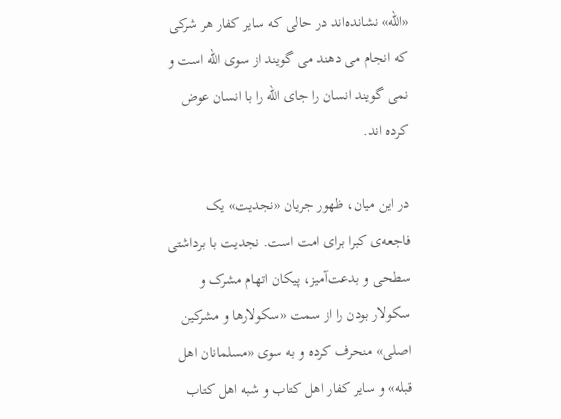«الله» نشانده‌اند در حالی که سایر کفار هر شرکی که انجام می دهند می گویند از سوی الله است و نمی گویند انسان را جای الله را با انسان عوض کرده اند.

در این میان، ظهور جریان «نجدیت» یک فاجعه‌ی کبرا برای امت است. نجدیت با برداشتی سطحی و بدعت‌آمیز، پیکان اتهام مشرک و سکولار بودن را از سمت «سکولارها و مشرکین اصلی» منحرف کرده و به سوی «مسلمانان اهل قبله» و سایر کفار اهل کتاب و شبه اهل کتاب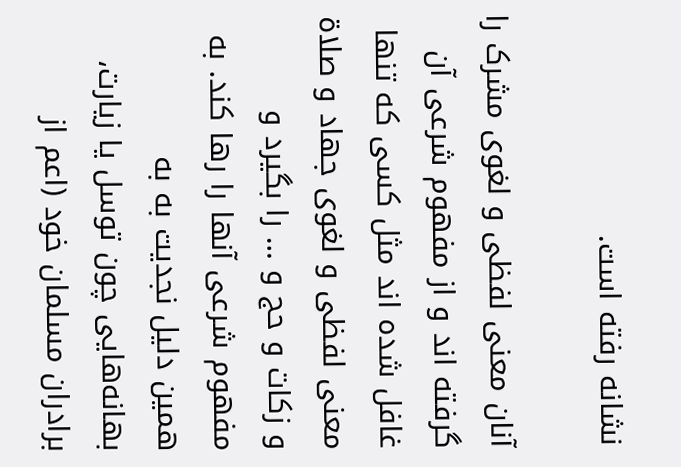نشانه رفته است.

آنان معنی لفظی و لغوی مشرک را گرفته اند و از مفهوم شرعی آن غافل شده اند مثل کسی که تنها معنی لفظی و لغوی جهاد و صلاة و زکات و حج و … را بگیرد و مفهوم شرعی آنها را رها کند. به همین دلیل نجدیت به به بهانه‌هایی چون توسل یا زیارت، برادران مسلمان خود (اعم از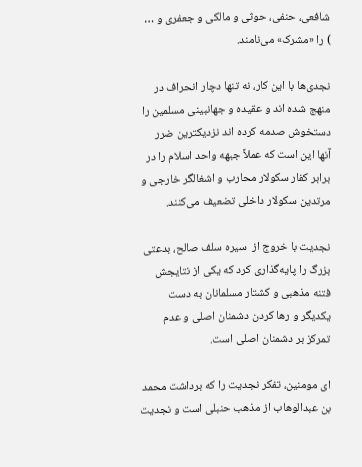شافعی، حنفی، حوثی و مالکی و جعفری و … ) را «مشرک» می‌نامند.

نجدی‌ها با این کار، نه تنها دچار انحراف در منهج شده اند و عقیده و جهانبینی مسلمین را دستخوش صدمه کرده اند نزدیکترین ضرر آنها این است که عملاً جبهه واحد اسلام را در برابر کفار سکولار محارب و اشغالگر خارجی و مرتدین سکولار داخلی تضعیف می‌کنند.

نجدیت با خروج از  سیره سلف صالح، بدعتی بزرگ را پایه‌گذاری کرد که یکی از نتایجش  فتنه مذهبی و کشتار مسلمانان به دست یکدیگر و رها کردن دشمنان اصلی و عدم تمرکز بر دشمنان اصلی است.

ای مومنین، تفکر نجدیت را که برداشت محمد بن عبدالوهاب از مذهب حنبلی است و نجدیت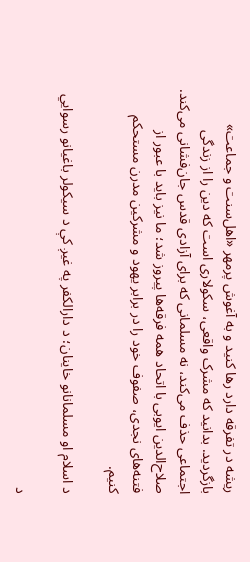ریشه در تفرقه دارد رها کنید و به آغوش پرمهر «اهل‌سنت و جماعت» بازگردید. بدانید که مشرک واقعی، سکولاری است که دین را از زندگی اجتماعی حذف می‌کند، نه مسلمانی که برای آزادی قدس جان‌فشانی می‌کند. صلاح‌الدین ایوبی با اتحاد همه فرقه‌ها پیروز شد؛ ما نیز باید با عبور از فتنه‌های نجدی، صفوف خود را در برابر یهود و مشرکین مدرن مستحکم کنیم.

د اسلام او مسلمانانو خاینان؛ د دارالکفر په غیږ کې د سیکولر باغيانو رسوايي

د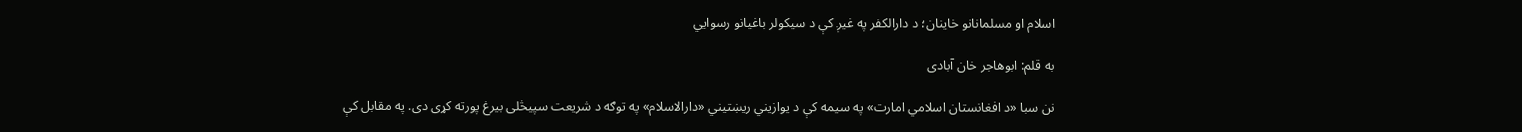اسلام او مسلمانانو خاینان؛ د دارالکفر په غیږ کې د سیکولر باغيانو رسوايي

به قلم: ابوهاجر خان آبادی

نن سبا «د افغانستان اسلامي امارت» په سیمه کې د یوازیني ریښتیني «دارالاسلام» په توګه د شریعت سپیڅلی بیرغ پورته کړی دی. په مقابل کې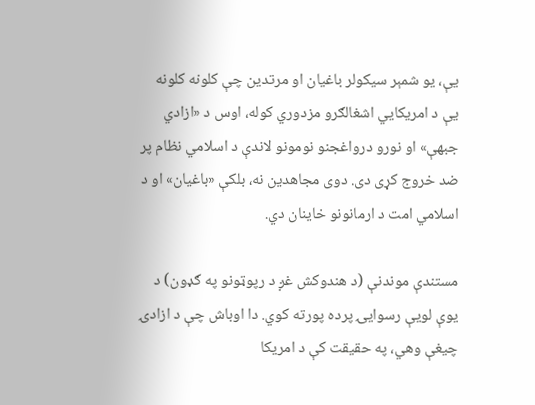یې، یو شمېر سیکولر باغیان او مرتدین چې کلونه کلونه یې د امریکايي اشغالګرو مزدوري کوله، اوس د «ازادي جبهې» او نورو درواغجنو نومونو لاندې د اسلامي نظام پر ضد خروج کړی دی. دوی مجاهدین نه، بلکې «باغیان» او د اسلامي امت د ارمانونو خاینان دي.

مستندې موندنې (د هندوکش غږ د رپوټونو په ګډون) د یوې لویې رسوایۍ پرده پورته کوي. دا اوباش چې د ازادۍ چیغې وهي، په حقیقت کې د امریکا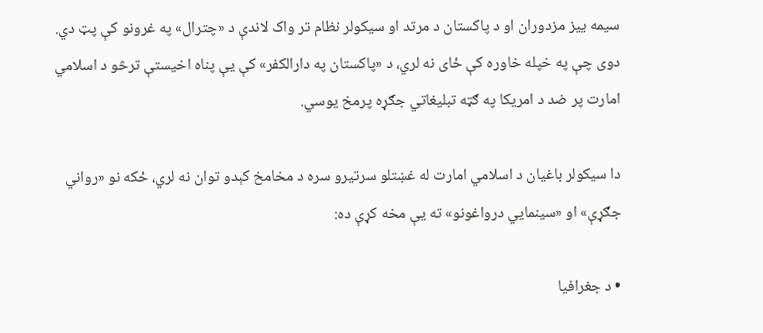سیمه ییز مزدوران او د پاکستان د مرتد او سیکولر نظام تر واک لاندې د «چترال» په غرونو کې پټ دي. دوی چې په خپله خاوره کې ځای نه لري، د «پاکستان په دارالکفر» کې یې پناه اخیستې ترڅو د اسلامي امارت پر ضد د امریکا په ګټه تبلیغاتي جګړه پرمخ یوسي.

دا سیکولر باغیان د اسلامي امارت له غښتلو سرتیرو سره د مخامخ کېدو توان نه لري، ځکه نو «رواني جګړې» او «سینمايي درواغونو» ته یې مخه کړې ده:

• د جغرافیا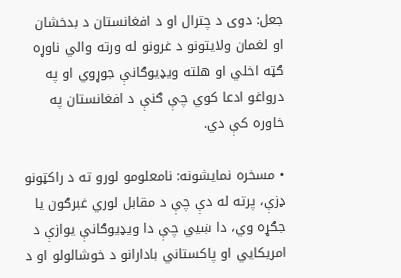جعل: دوی د چترال او د افغانستان د بدخشان او لغمان ولایتونو د غرونو له ورته والي ناوړه ګټه اخلي او هلته ویډیوګانې جوړوي او په درواغو ادعا کوي چې ګنې د افغانستان په خاوره کې دي.

• مسخره نمایشونه: نامعلومو لورو ته د راکټونو ډزې، پرته له دې چې د مقابل لوري غبرګون یا جګړه وي، دا ښیي چې دا ویډیوګانې یوازې د امریکايي او پاکستاني بادارانو د خوشالولو او د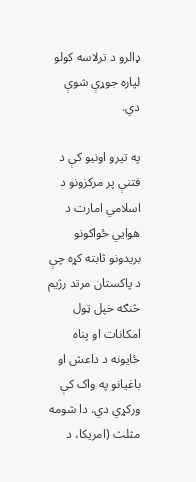ډالرو د ترلاسه کولو لپاره جوړې شوې دي.

په تیرو اونیو کې د فتنې پر مرکزونو د اسلامي امارت د هوايي ځواکونو بریدونو ثابته کړه چې د پاکستان مرتد رژیم څنګه خپل ټول امکانات او پناه ځایونه د داعش او باغیانو په واک کې ورکړي دي. دا شومه مثلث (امریکا، د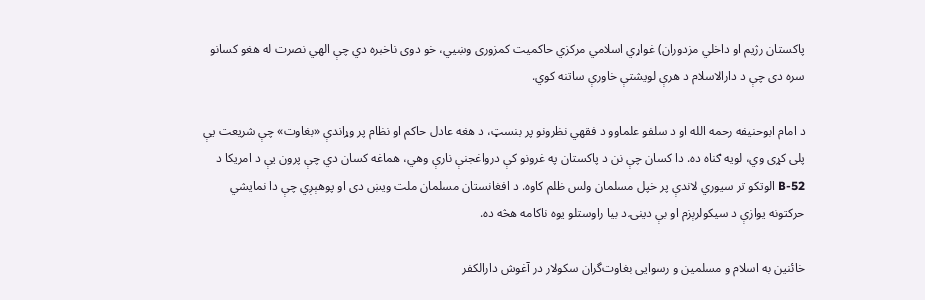پاکستان رژیم او داخلي مزدوران) غواړي اسلامي مرکزي حاکمیت کمزوری وښيي، خو دوی ناخبره دي چې الهي نصرت له هغو کسانو سره دی چې د دارالاسلام د هرې لویشتې خاورې ساتنه کوي.

د امام ابوحنیفه رحمه الله او د سلفو علماوو د فقهي نظرونو پر بنسټ، د هغه عادل حاکم او نظام پر وړاندې «بغاوت» چې شریعت یې پلی کړی وي، لویه ګناه ده. دا کسان چې نن د پاکستان په غرونو کې درواغجنې نارې وهي، هماغه کسان دي چې پرون یې د امریکا د B-52 الوتکو تر سیوري لاندې پر خپل مسلمان ولس ظلم کاوه. د افغانستان مسلمان ملت ویښ دی او پوهېږي چې دا نمایشي حرکتونه یوازې د سیکولرېزم او بې دینۍ د بیا راوستلو یوه ناکامه هڅه ده.

خائنین به اسلام و مسلمین و رسوایی بغاوت‌گران سکولار در آغوش دارالکفر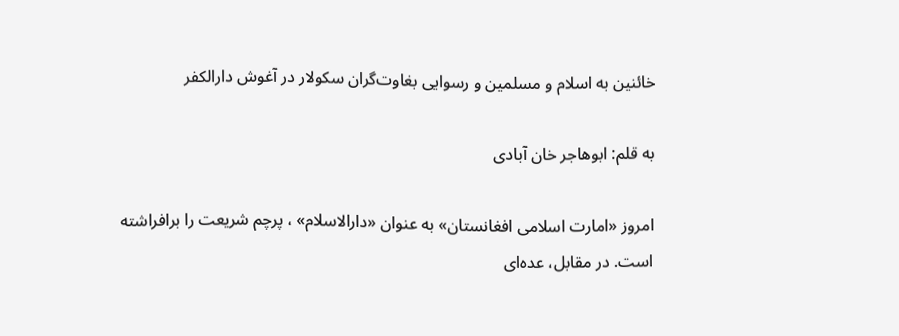خائنین به اسلام و مسلمین و رسوایی بغاوت‌گران سکولار در آغوش دارالکفر

به قلم: ابوهاجر خان آبادی

امروز «امارت اسلامی افغانستان» به عنوان «دارالاسلام» ، پرچم شریعت را برافراشته است. در مقابل، عده‌ای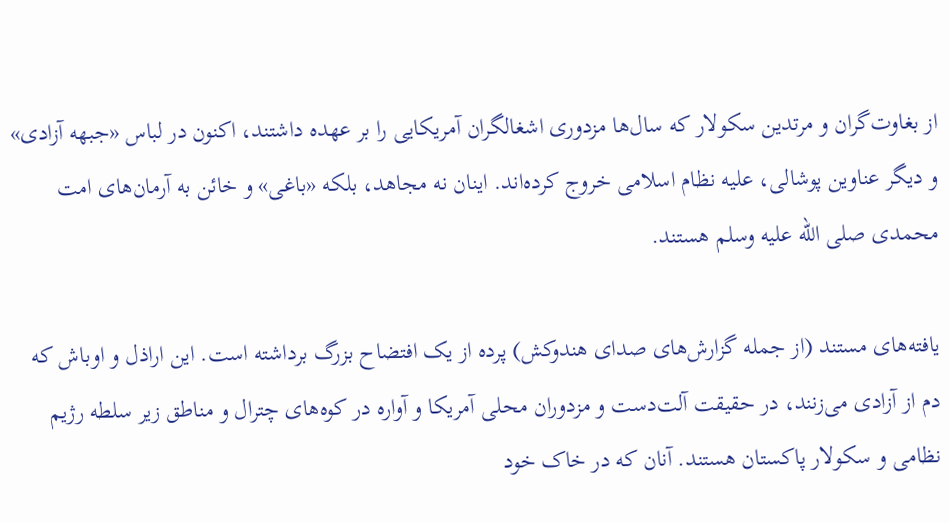از بغاوت‌گران و مرتدین سکولار که سال‌ها مزدوری اشغالگران آمریکایی را بر عهده داشتند، اکنون در لباس «جبهه آزادی» و دیگر عناوین پوشالی، علیه نظام اسلامی خروج کرده‌اند. اینان نه مجاهد، بلکه «باغی» و خائن به آرمان‌های امت محمدی صلی الله علیه وسلم هستند.

یافته‌های مستند (از جمله گزارش‌های صدای هندوکش) پرده از یک افتضاح بزرگ برداشته است. این اراذل و اوباش که دم از آزادی می‌زنند، در حقیقت آلت‌دست و مزدوران محلی آمریکا و آواره در کوه‌های چترال و مناطق زیر سلطه رژیم نظامی و سکولار پاکستان هستند. آنان که در خاک خود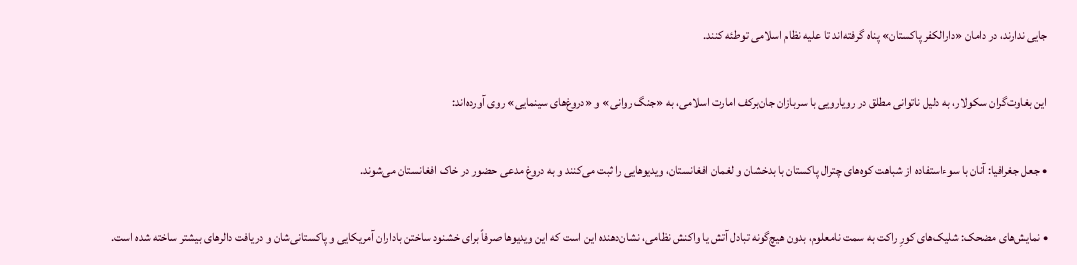جایی ندارند، در دامان «دارالکفر پاکستان» پناه گرفته‌اند تا علیه نظام اسلامی توطئه کنند.

این بغاوت‌گران سکولار، به دلیل ناتوانی مطلق در رویارویی با سربازان جان‌برکف امارت اسلامی، به «جنگ روانی» و «دروغ‌های سینمایی» روی آورده‌اند:

• جعل جغرافیا: آنان با سوءاستفاده از شباهت کوه‌های چترال پاکستان با بدخشان و لغمان افغانستان، ویدیوهایی را ثبت می‌کنند و به دروغ مدعی حضور در خاک افغانستان می‌شوند.

• نمایش‌های مضحک: شلیک‌های کورِ راکت به سمت نامعلوم، بدون هیچ‌گونه تبادل آتش یا واکنش نظامی، نشان‌دهنده این است که این ویدیوها صرفاً برای خشنود ساختن باداران آمریکایی و پاکستانی‌شان و دریافت دالرهای بیشتر ساخته شده است.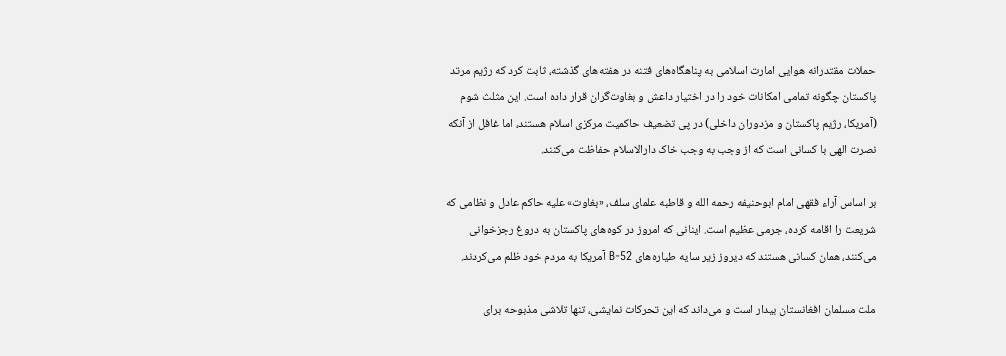حملات مقتدرانه هوایی امارت اسلامی به پناهگاه‌های فتنه در هفته‌های گذشته، ثابت کرد که رژیم مرتد پاکستان چگونه تمامی امکانات خود را در اختیار داعش و بغاوت‌گران قرار داده است. این مثلث شوم (آمریکا، رژیم پاکستان و مزدوران داخلی) در پی تضعیف حاکمیت مرکزی اسلام هستند، اما غافل از آنکه نصرت الهی با کسانی است که از وجب به وجب خاک دارالاسلام حفاظت می‌کنند.

بر اساس آراء فقهی امام ابوحنیفه رحمه الله و قاطبه علمای سلف، «بغاوت» علیه حاکم عادل و نظامی که شریعت را اقامه کرده، جرمی عظیم است. اینانی که امروز در کوه‌های پاکستان به دروغ رجزخوانی می‌کنند، همان کسانی هستند که دیروز زیر سایه طیاره‌های B-52 آمریکا به مردم خود ظلم می‌کردند.

ملت مسلمان افغانستان بیدار است و می‌داند که این تحرکات نمایشی، تنها تلاشی مذبوحه برای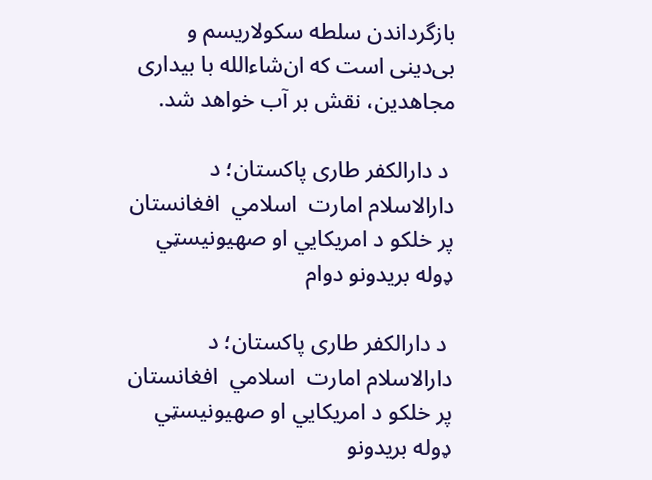بازگرداندن سلطه سکولاریسم و بی‌دینی است که ان‌شاءالله با بیداری مجاهدین، نقش بر آب خواهد شد.

 د دارالکفر طاری پاکستان؛ د دارالاسلام امارت  اسلامي  افغانستان پر خلکو د امریکایي او صهیونیسټي ډوله بریدونو دوام

 د دارالکفر طاری پاکستان؛ د دارالاسلام امارت  اسلامي  افغانستان پر خلکو د امریکایي او صهیونیسټي ډوله بریدونو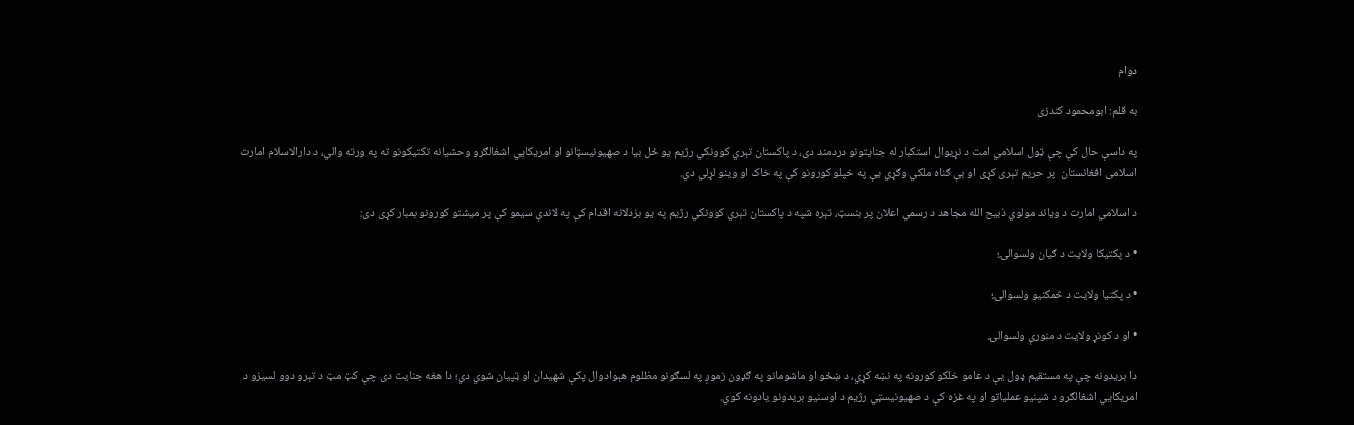دوام

به قلم: ابومحمود کندزی

په داسې حال کې چې ټول اسلامي امت د نړیوال استکبار له جنایتونو دردمند دی، د پاکستان تېري کوونکي رژیم یو ځل بیا د صهیونیسټانو او امریکایي اشغالګرو وحشیانه تکتیکونو ته په ورته والي، د دارالاسلام امارت اسلامی افغانستان  پر حریم تېری کړی او بې ګناه ملکي وګړي یې په خپلو کورونو کې په خاک او وینو لړلي دي.

د اسلامي امارت د ویاند مولوي ذبیح الله مجاهد د رسمي اعلان پر بنسټ، تېره شپه د پاکستان تېري کوونکي رژیم په یو بزدلانه اقدام کې په لاندې سیمو کې پر میشتو کورونو بمبار کړی دی:

• د پکتیکا ولایت د ګیان ولسوالۍ؛

• د پکتیا ولایت د څمکنیو ولسوالۍ؛

• او د کونړ ولایت د منورې ولسوالۍ.

دا بریدونه چې په مستقیم ډول یې د عامو خلکو کورونه په نښه کړي، د ښځو او ماشومانو په ګډون زموږ په لسګونو مظلوم هېوادوال پکې شهیدان او ټپیان شوي دي؛ دا هغه جنایت دی چې کټ مټ د تېرو دوو لسیزو د امریکایي اشغالګرو د شپنیو عملیاتو او په غزه کې د صهیونیسټي رژیم د اوسنیو بریدونو یادونه کوي.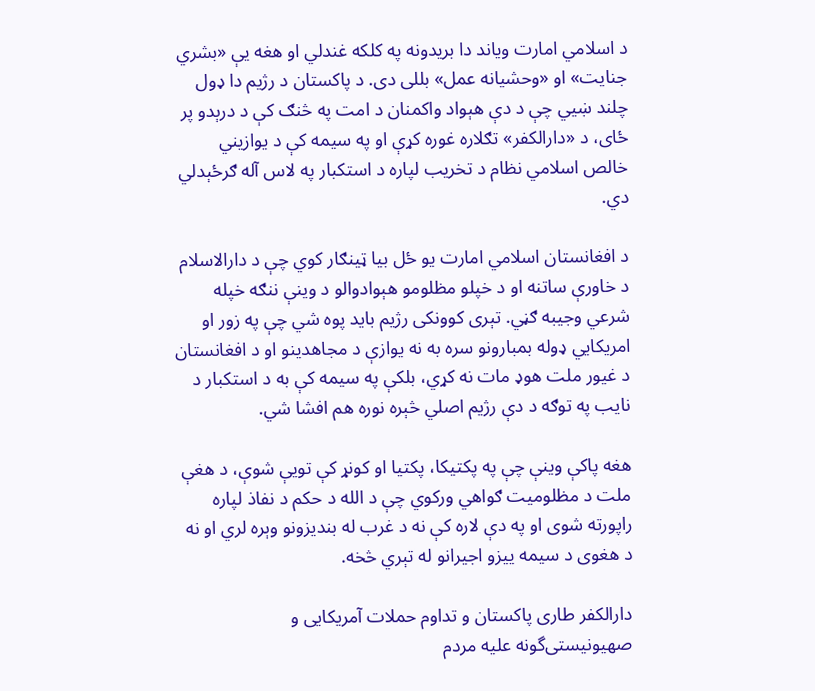د اسلامي امارت ویاند دا بریدونه په کلکه غندلي او هغه یې «بشري جنایت» او «وحشیانه عمل» بللی دی. د پاکستان د رژیم دا ډول چلند ښيي چې د دې هېواد واکمنان د امت په څنګ کې د درېدو پر ځای، د «دارالکفر» تګلاره غوره کړې او په سیمه کې د یوازیني خالص اسلامي نظام د تخریب لپاره د استکبار په لاس آله ګرځېدلي دي.

د افغانستان اسلامي امارت یو ځل بیا ټینګار کوي چې د دارالاسلام د خاورې ساتنه او د خپلو مظلومو هېوادوالو د وینې ننګه خپله شرعي وجیبه ګڼي. تېری کوونکی رژیم باید پوه شي چې په زور او امریکایي ډوله بمبارونو سره به نه یوازې د مجاهدینو او د افغانستان د غیور ملت هوډ مات نه کړي، بلکې په سیمه کې به د استکبار د نایب په توګه د دې رژیم اصلي څېره نوره هم افشا شي.

هغه پاکې وینې چې په پکتیکا، پکتیا او کونړ کې تویې شوې، د هغې ملت د مظلومیت ګواهي ورکوي چې د الله د حکم د نفاذ لپاره راپورته شوی او په دې لاره کې نه د غرب له بندیزونو وېره لري او نه د هغوی د سیمه ییزو اجیرانو له تېري څخه.

دارالکفر طاری پاکستان و تداوم حملات آمریکایی و صهیونیستی‌گونه علیه مردم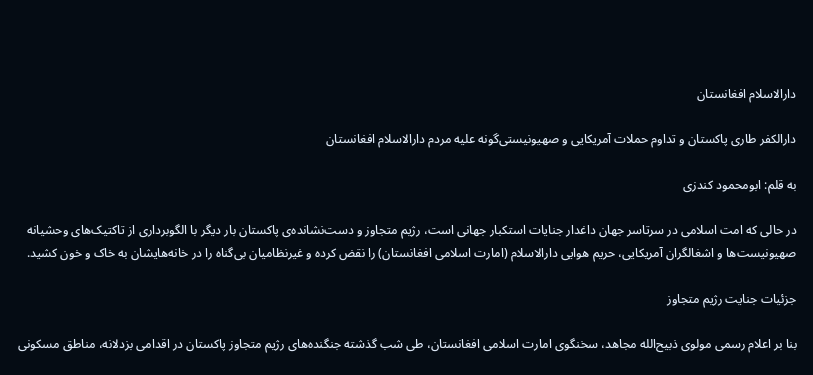دارالاسلام افغانستان

دارالکفر طاری پاکستان و تداوم حملات آمریکایی و صهیونیستی‌گونه علیه مردم دارالاسلام افغانستان

به قلم: ابومحمود کندزی

در حالی که امت اسلامی در سرتاسر جهان داغدار جنایات استکبار جهانی است، رژیم متجاوز و دست‌نشانده‌ی پاکستان بار دیگر با الگوبرداری از تاکتیک‌های وحشیانه صهیونیست‌ها و اشغالگران آمریکایی، حریم هوایی دارالاسلام (امارت اسلامی افغانستان) را نقض کرده و غیرنظامیان بی‌گناه را در خانه‌هایشان به خاک و خون کشید.

جزئیات جنایت رژیم متجاوز

بنا بر اعلام رسمی مولوی ذبیح‌الله مجاهد، سخنگوی امارت اسلامی افغانستان، طی شب گذشته جنگنده‌های رژیم متجاوز پاکستان در اقدامی بزدلانه، مناطق مسکونی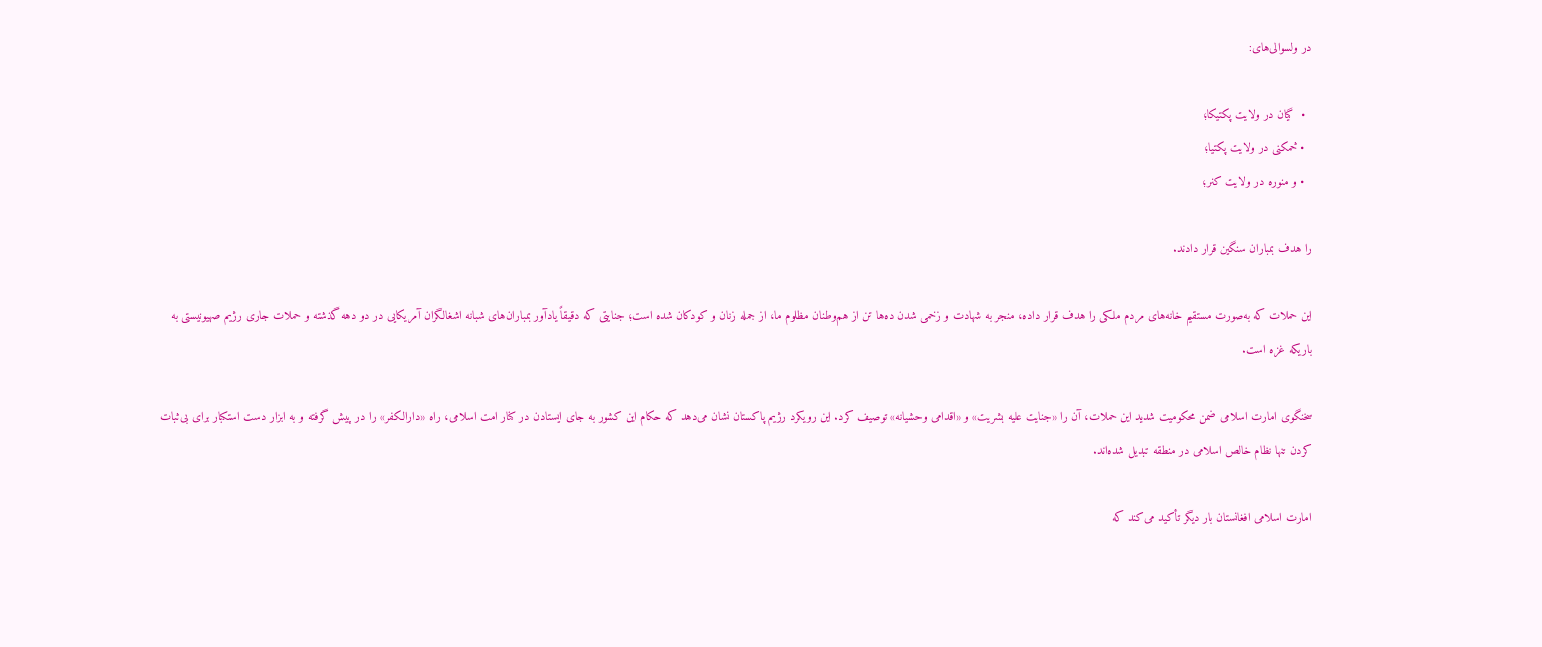در ولسوالی‌های:

  •  گیان در ولایت پکتیکا؛
  • څمکنی در ولایت پکتیا؛
  • و منوره در ولایت کنر؛

را هدف بمباران سنگین قرار دادند.

این حملات که به‌صورت مستقیم خانه‌های مردم ملکی را هدف قرار داده، منجر به شهادت و زخمی شدن ده‌ها تن از هم‌وطنان مظلوم ما، از جمله زنان و کودکان شده است؛ جنایتی که دقیقاً یادآور بمباران‌های شبانه اشغالگران آمریکایی در دو دهه گذشته و حملات جاری رژیم صهیونیستی به باریکه غزه است.

سخنگوی امارت اسلامی ضمن محکومیت شدید این حملات، آن را «جنایت علیه بشریت» و «اقدامی وحشیانه» توصیف کرد. این رویکرد رژیم پاکستان نشان می‌دهد که حکام این کشور به جای ایستادن در کنار امت اسلامی، راه «دارالکفر» را در پیش گرفته و به ابزار دست استکبار برای بی‌ثبات کردن تنها نظام خالص اسلامی در منطقه تبدیل شده‌اند.

امارت اسلامی افغانستان بار دیگر تأکید می‌کند که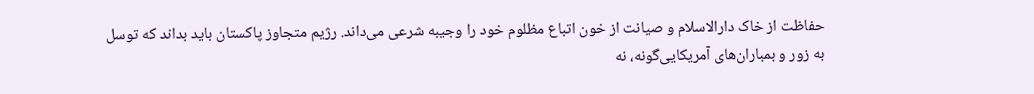حفاظت از خاک دارالاسلام و صیانت از خون اتباع مظلوم خود را وجیبه شرعی می‌داند. رژیم متجاوز پاکستان باید بداند که توسل به زور و بمباران‌های آمریکایی‌گونه، نه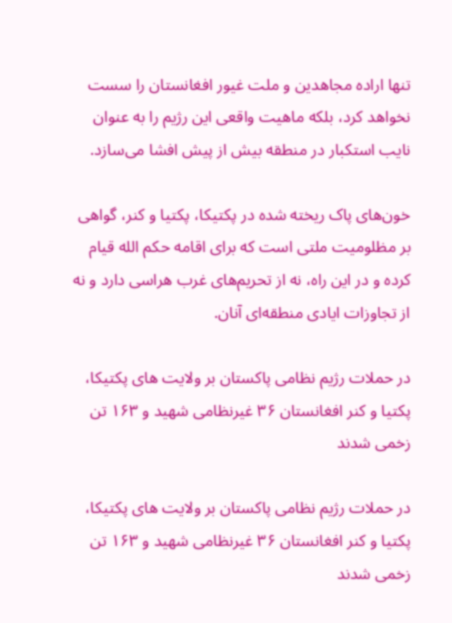تنها اراده مجاهدین و ملت غیور افغانستان را سست نخواهد کرد، بلکه ماهیت واقعی این رژیم را به عنوان نایب استکبار در منطقه بیش از پیش افشا می‌سازد.

خون‌های پاک ریخته شده در پکتیکا، پکتیا و کنر، گواهی بر مظلومیت ملتی است که برای اقامه حکم الله قیام کرده و در این راه، نه از تحریم‌های غرب هراسی دارد و نه از تجاوزات ایادی منطقه‌ای آنان.

در حملات رژیم نظامی پاکستان بر ولایت های پکتیکا، پکتیا و کنر افغانستان ۳۶ غیرنظامی شهید و ۱۶۳ تن زخمی شدند

در حملات رژیم نظامی پاکستان بر ولایت های پکتیکا، پکتیا و کنر افغانستان ۳۶ غیرنظامی شهید و ۱۶۳ تن زخمی شدند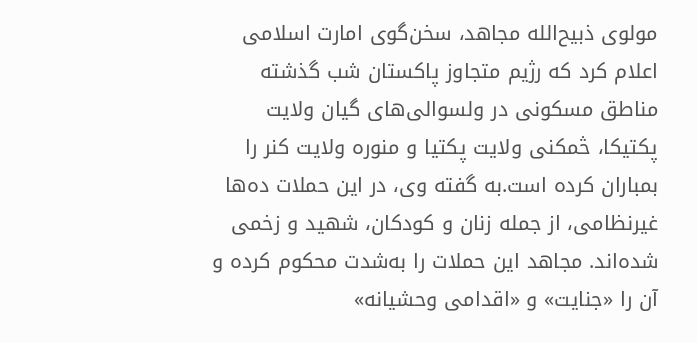مولوی ذبیح‌الله مجاهد، سخن‌گوی امارت اسلامی اعلام کرد که رژیم متجاوز پاکستان شب گذشته مناطق مسکونی در ولسوالی‌های گیان ولایت پکتیکا، څمکنی ولایت پکتیا و منوره ولایت کنر را بمباران کرده است.به گفته وی، در این حملات ده‌ها غیرنظامی، از جمله زنان و کودکان، شهید و زخمی شده‌اند. مجاهد این حملات را به‌شدت محکوم کرده و آن را «جنایت» و «اقدامی وحشیانه»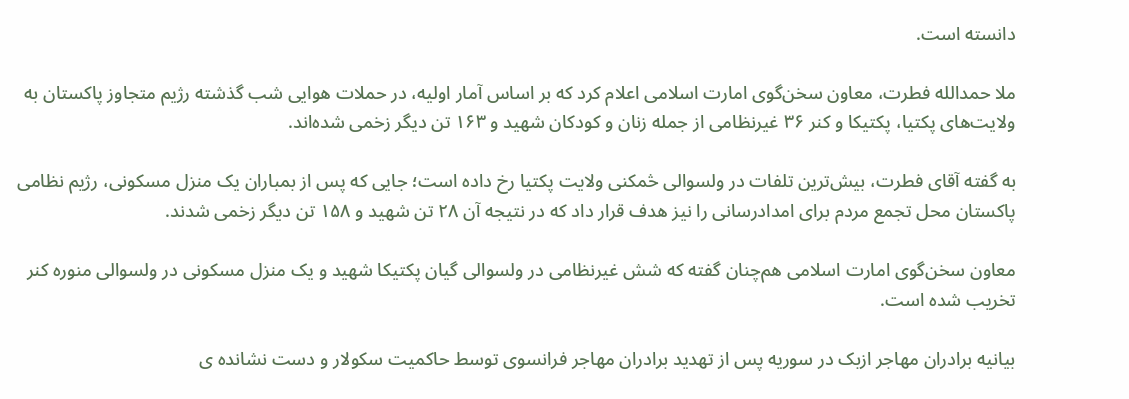دانسته است.

ملا حمدالله فطرت، معاون سخن‌گوی امارت اسلامی اعلام کرد که بر اساس آمار اولیه، در حملات هوایی شب گذشته رژیم متجاوز پاکستان به ولایت‌های پکتیا، پکتیکا و کنر ۳۶ غیرنظامی از جمله زنان و کودکان شهید و ۱۶۳ تن دیگر زخمی شده‌اند.

به گفته آقای فطرت، بیش‌ترین تلفات در ولسوالی څمکنی ولایت پکتیا رخ داده است؛ جایی که پس از بمباران یک منزل مسکونی، رژیم نظامی پاکستان محل تجمع مردم برای امدادرسانی را نیز هدف قرار داد که در نتیجه آن ۲۸ تن شهید و ۱۵۸ تن دیگر زخمی شدند.

معاون سخن‌گوی امارت اسلامی هم‌چنان گفته که شش غیرنظامی در ولسوالی گیان پکتیکا شهید و یک منزل مسکونی در ولسوالی منوره کنر تخریب شده است.

بیانیه برادران مهاجر ازبک در سوریه پس از تهدید برادران مهاجر فرانسوی توسط حاکمیت سکولار و دست نشانده ی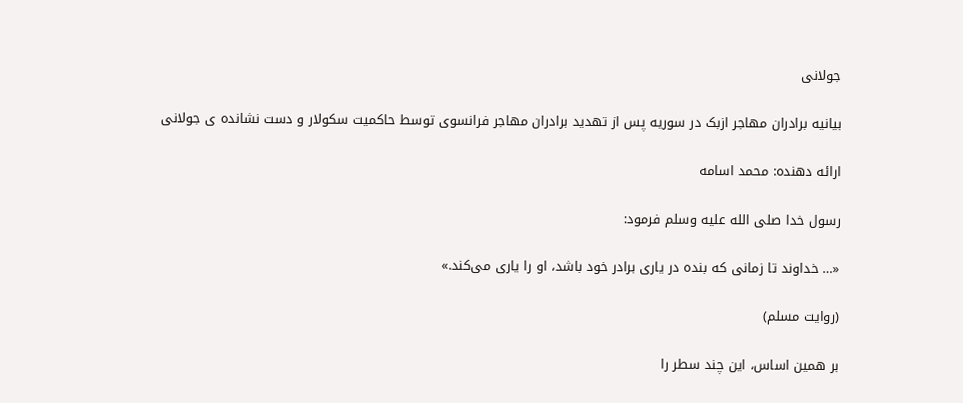جولانی

بیانیه برادران مهاجر ازبک در سوریه پس از تهدید برادران مهاجر فرانسوی توسط حاکمیت سکولار و دست نشانده ی جولانی

ارائه دهنده: محمد اسامه

رسول خدا صلى الله عليه وسلم فرمود:

«… خداوند تا زمانی که بنده در یاری برادر خود باشد، او را یاری می‌کند.»

(روایت مسلم)

بر همین اساس، این چند سطر را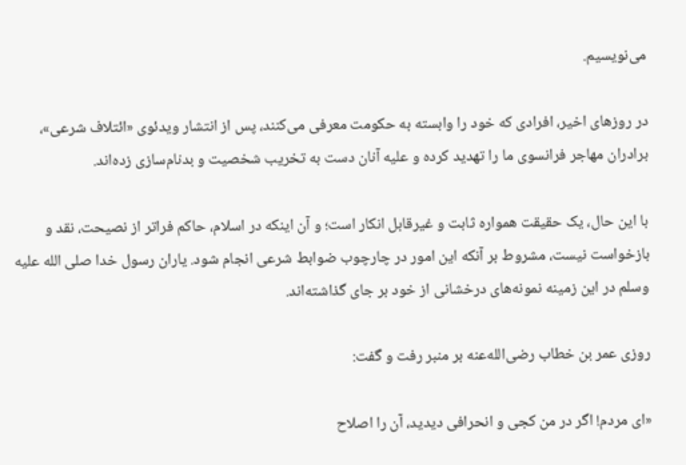می‌نویسیم.

در روزهای اخیر، افرادی که خود را وابسته به حکومت معرفی می‌کنند، پس از انتشار ویدئوی «ائتلاف شرعی»، برادران مهاجر فرانسوی ما را تهدید کرده و علیه آنان دست به تخریب شخصیت و بدنام‌سازی زده‌اند.

با این حال، یک حقیقت همواره ثابت و غیرقابل انکار است؛ و آن اینکه در اسلام، حاکم فراتر از نصیحت، نقد و بازخواست نیست، مشروط بر آنکه این امور در چارچوب ضوابط شرعی انجام شود. یاران رسول خدا صلى الله عليه وسلم در این زمینه نمونه‌های درخشانی از خود بر جای گذاشته‌اند.

روزی عمر بن خطاب رضی‌الله‌عنه بر منبر رفت و گفت:

«ای مردم! اگر در من کجی و انحرافی دیدید، آن را اصلاح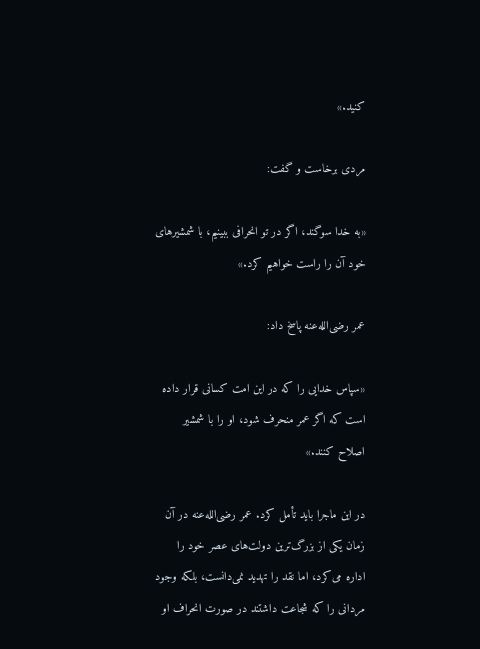کنید.»

مردی برخاست و گفت:

«به خدا سوگند، اگر در تو انحرافی ببینیم، با شمشیرهای خود آن را راست خواهیم کرد.»

عمر رضی‌الله‌عنه پاسخ داد:

«سپاس خدایی را که در این امت کسانی قرار داده است که اگر عمر منحرف شود، او را با شمشیر اصلاح کنند.»

در این ماجرا باید تأمل کرد. عمر رضی‌الله‌عنه در آن زمان یکی از بزرگ‌ترین دولت‌های عصر خود را اداره می‌کرد، اما نقد را تهدید نمی‌دانست، بلکه وجود مردانی را که شجاعت داشتند در صورت انحراف او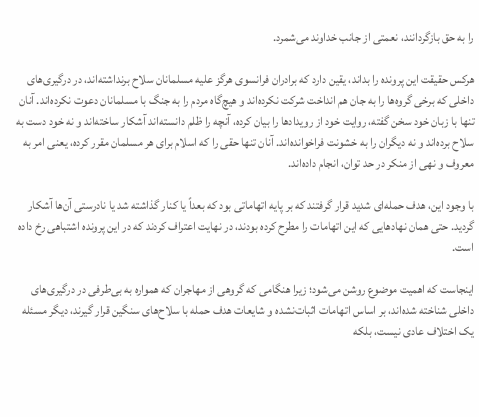را به حق بازگردانند، نعمتی از جانب خداوند می‌شمرد.

هرکس حقیقت این پرونده را بداند، یقین دارد که برادران فرانسوی هرگز علیه مسلمانان سلاح برنداشته‌اند، در درگیری‌های داخلی که برخی گروه‌ها را به جان هم انداخت شرکت نکرده‌اند و هیچ‌گاه مردم را به جنگ با مسلمانان دعوت نکرده‌اند. آنان تنها با زبان خود سخن گفته، روایت خود از رویدادها را بیان کرده، آنچه را ظلم دانسته‌اند آشکار ساخته‌اند و نه خود دست به سلاح برده‌اند و نه دیگران را به خشونت فراخوانده‌اند. آنان تنها حقی را که اسلام برای هر مسلمان مقرر کرده، یعنی امر به معروف و نهی از منکر در حد توان، انجام داده‌اند.

با وجود این، هدف حمله‌ای شدید قرار گرفتند که بر پایه اتهاماتی بود که بعداً یا کنار گذاشته شد یا نادرستی آن‌ها آشکار گردید. حتی همان نهادهایی که این اتهامات را مطرح کرده بودند، در نهایت اعتراف کردند که در این پرونده اشتباهی رخ داده است.

اینجاست که اهمیت موضوع روشن می‌شود؛ زیرا هنگامی که گروهی از مهاجران که همواره به بی‌طرفی در درگیری‌های داخلی شناخته شده‌اند، بر اساس اتهامات اثبات‌نشده و شایعات هدف حمله با سلاح‌های سنگین قرار گیرند، دیگر مسئله یک اختلاف عادی نیست، بلکه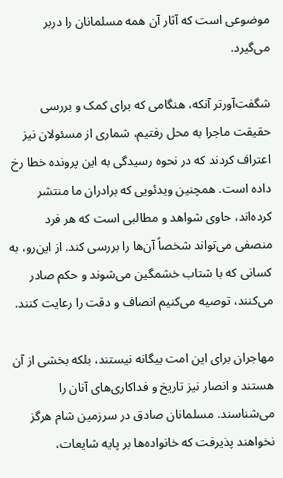موضوعی است که آثار آن همه مسلمانان را دربر می‌گیرد.

شگفت‌آورتر آنکه، هنگامی که برای کمک و بررسی حقیقت ماجرا به محل رفتیم، شماری از مسئولان نیز اعتراف کردند که در نحوه رسیدگی به این پرونده خطا رخ داده است. همچنین ویدئویی که برادران ما منتشر کرده‌اند، حاوی شواهد و مطالبی است که هر فرد منصفی می‌تواند شخصاً آن‌ها را بررسی کند. از این‌رو، به کسانی که با شتاب خشمگین می‌شوند و حکم صادر می‌کنند، توصیه می‌کنیم انصاف و دقت را رعایت کنند.

مهاجران برای این امت بیگانه نیستند، بلکه بخشی از آن هستند و انصار نیز تاریخ و فداکاری‌های آنان را می‌شناسند. مسلمانان صادق در سرزمین شام هرگز نخواهند پذیرفت که خانواده‌ها بر پایه شایعات،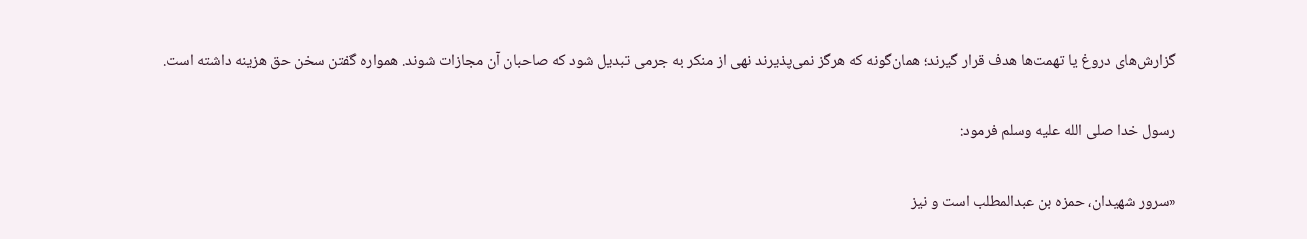گزارش‌های دروغ یا تهمت‌ها هدف قرار گیرند؛ همان‌گونه که هرگز نمی‌پذیرند نهی از منکر به جرمی تبدیل شود که صاحبان آن مجازات شوند. همواره گفتن سخن حق هزینه داشته است.

رسول خدا صلى الله عليه وسلم فرمود:

«سرور شهیدان، حمزه بن عبدالمطلب است و نیز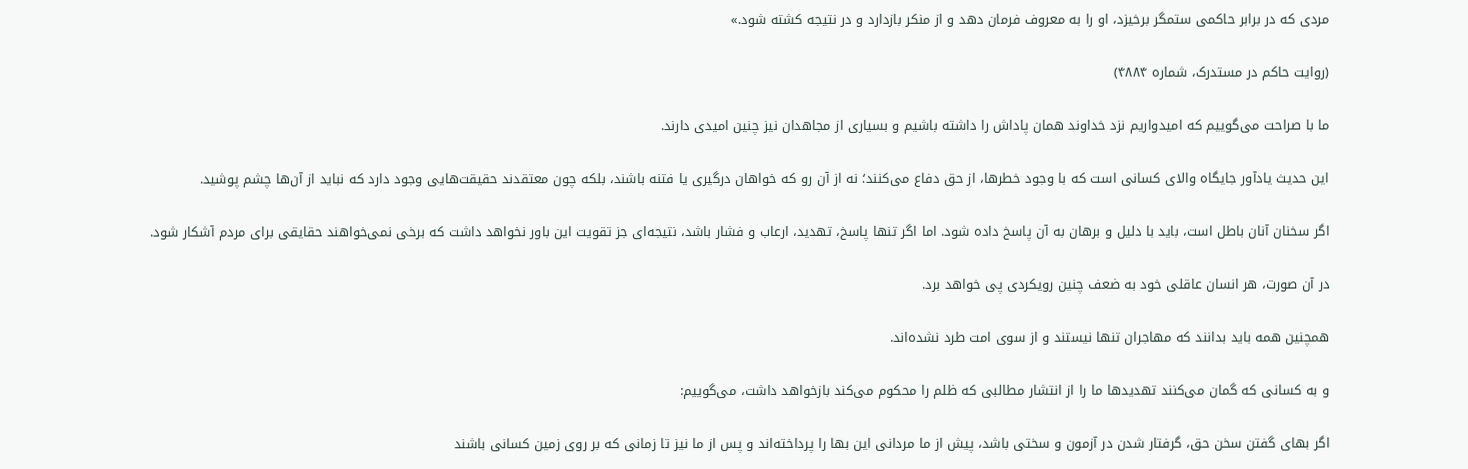مردی که در برابر حاکمی ستمگر برخیزد، او را به معروف فرمان دهد و از منکر بازدارد و در نتیجه کشته شود.»

(روایت حاکم در مستدرک، شماره ۴۸۸۴)

ما با صراحت می‌گوییم که امیدواریم نزد خداوند همان پاداش را داشته باشیم و بسیاری از مجاهدان نیز چنین امیدی دارند.

این حدیث یادآور جایگاه والای کسانی است که با وجود خطرها، از حق دفاع می‌کنند؛ نه از آن رو که خواهان درگیری یا فتنه باشند، بلکه چون معتقدند حقیقت‌هایی وجود دارد که نباید از آن‌ها چشم پوشید.

اگر سخنان آنان باطل است، باید با دلیل و برهان به آن پاسخ داده شود. اما اگر تنها پاسخ، تهدید، ارعاب و فشار باشد، نتیجه‌ای جز تقویت این باور نخواهد داشت که برخی نمی‌خواهند حقایقی برای مردم آشکار شود.

در آن صورت، هر انسان عاقلی خود به ضعف چنین رویکردی پی خواهد برد.

همچنین همه باید بدانند که مهاجران تنها نیستند و از سوی امت طرد نشده‌اند.

و به کسانی که گمان می‌کنند تهدیدها ما را از انتشار مطالبی که ظلم را محکوم می‌کند بازخواهد داشت، می‌گوییم:

اگر بهای گفتن سخن حق، گرفتار شدن در آزمون و سختی باشد، پیش از ما مردانی این بها را پرداخته‌اند و پس از ما نیز تا زمانی که بر روی زمین کسانی باشند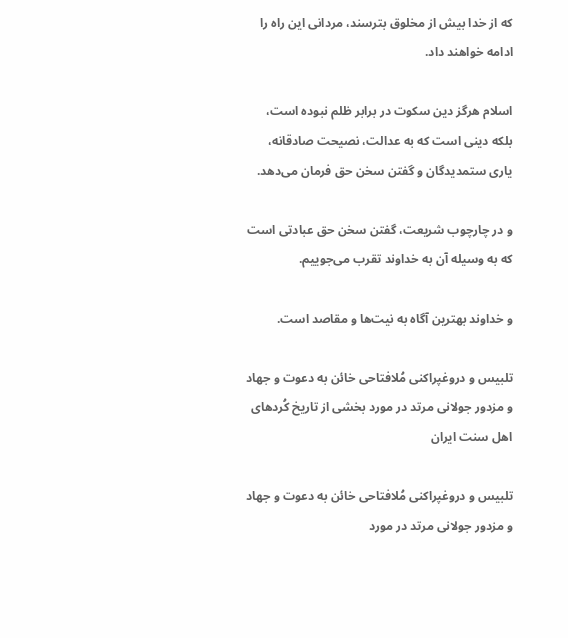که از خدا بیش از مخلوق بترسند، مردانی این راه را ادامه خواهند داد.

اسلام هرگز دین سکوت در برابر ظلم نبوده است، بلکه دینی است که به عدالت، نصیحت صادقانه، یاری ستمدیدگان و گفتن سخن حق فرمان می‌دهد.

و در چارچوب شریعت، گفتن سخن حق عبادتی است که به وسیله آن به خداوند تقرب می‌جوییم.

و خداوند بهترین آگاه به نیت‌ها و مقاصد است.

تلبیس و دروغپراکنی مُلافتاحی خائن به دعوت و جهاد و مزدور جولانی مرتد در مورد بخشی از تاریخ کُردهای اهل سنت ایران

تلبیس و دروغپراکنی مُلافتاحی خائن به دعوت و جهاد و مزدور جولانی مرتد در مورد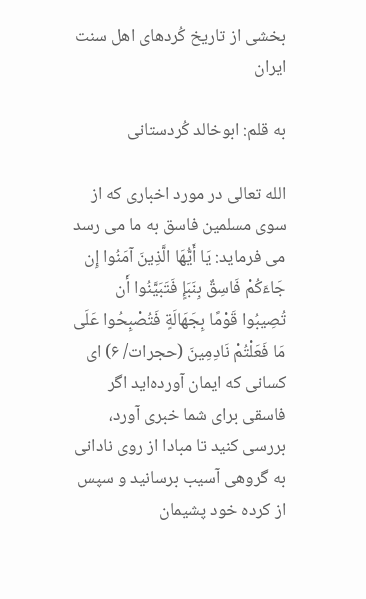بخشی از تاریخ کُردهای اهل سنت ایران

به قلم: ابوخالد کُردستانی

الله تعالی در مورد اخباری که از سوی مسلمین فاسق به ما می رسد می فرماید: یَا أَیُّهَا الَّذِینَ آمَنُوا إِن جَاءَکُمْ فَاسِقٌ بِنَبَإٍ فَتَبَیَّنُوا أَن تُصِیبُوا قَوْمًا بِجَهَالَةٍ فَتُصْبِحُوا عَلَى مَا فَعَلْتُمْ نَادِمِینَ (حجرات/ ۶) ای کسانی که ایمان آورده‌اید اگر فاسقی برای شما خبری آورد، بررسی کنید تا مبادا از روی نادانی به گروهی آسیب برسانید و سپس از کرده خود پشیمان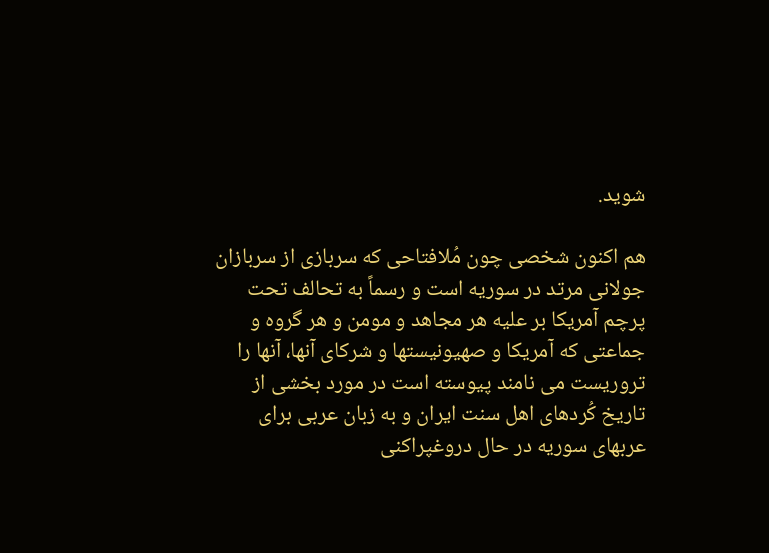شوید.

هم اکنون شخصی چون مُلافتاحی که سربازی از سربازان جولانی مرتد در سوریه است و رسماً به تحالف تحت پرچم آمریکا بر علیه هر مجاهد و مومن و هر گروه و جماعتی که آمریکا و صهیونیستها و شرکای آنها، آنها را تروریست می نامند پیوسته است در مورد بخشی از تاریخ کُردهای اهل سنت ایران و به زبان عربی برای عربهای سوریه در حال دروغپراکنی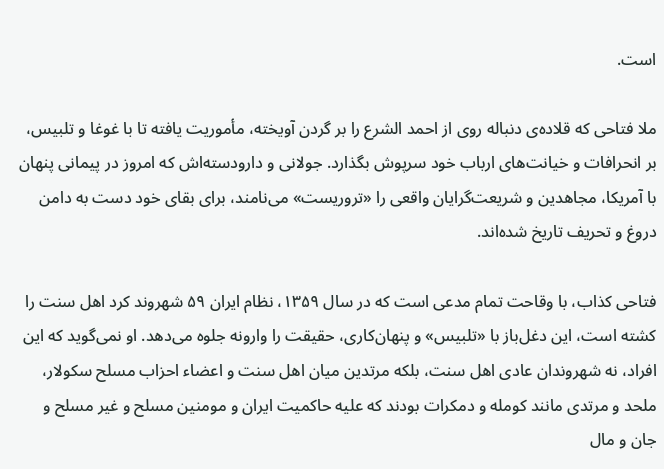است.

ملا فتاحی که قلاده‌ی دنباله روی از احمد الشرع را بر گردن آویخته، مأموریت یافته تا با غوغا و تلبیس، بر انحرافات و خیانت‌های ارباب خود سرپوش بگذارد. جولانی و دارودسته‌اش که امروز در پیمانی پنهان با آمریکا، مجاهدین و شریعت‌گرایان واقعی را «تروریست» می‌نامند، برای بقای خود دست به دامن دروغ و تحریف تاریخ شده‌اند.

فتاحی کذاب، با وقاحت تمام مدعی است که در سال ۱۳۵۹، نظام ایران ۵۹ شهروند کرد اهل سنت را کشته است، این دغل‌باز با «تلبیس» و پنهان‌کاری، حقیقت را وارونه جلوه می‌دهد. او نمی‌گوید که این افراد، نه شهروندان عادی اهل سنت، بلکه مرتدین میان اهل سنت و اعضاء احزاب مسلح سکولار، ملحد و مرتدی مانند کومله و دمکرات بودند که علیه حاکمیت ایران و مومنین مسلح و غیر مسلح و جان و مال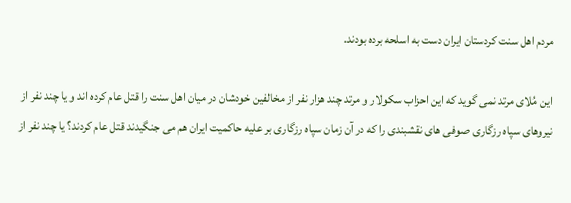مردم اهل سنت کردستان ایران دست به اسلحه برده بودند.

این مُلای مرتد نمی گوید که این احزاب سکولار و مرتد چند هزار نفر از مخالفین خودشان در میان اهل سنت را قتل عام کرده اند و یا چند نفر از نیروهای سپاه رزگاری صوفی های نقشبندی را که در آن زمان سپاه رزگاری بر علیه حاکمیت ایران هم می جنگیدند قتل عام کردند؟ یا چند نفر از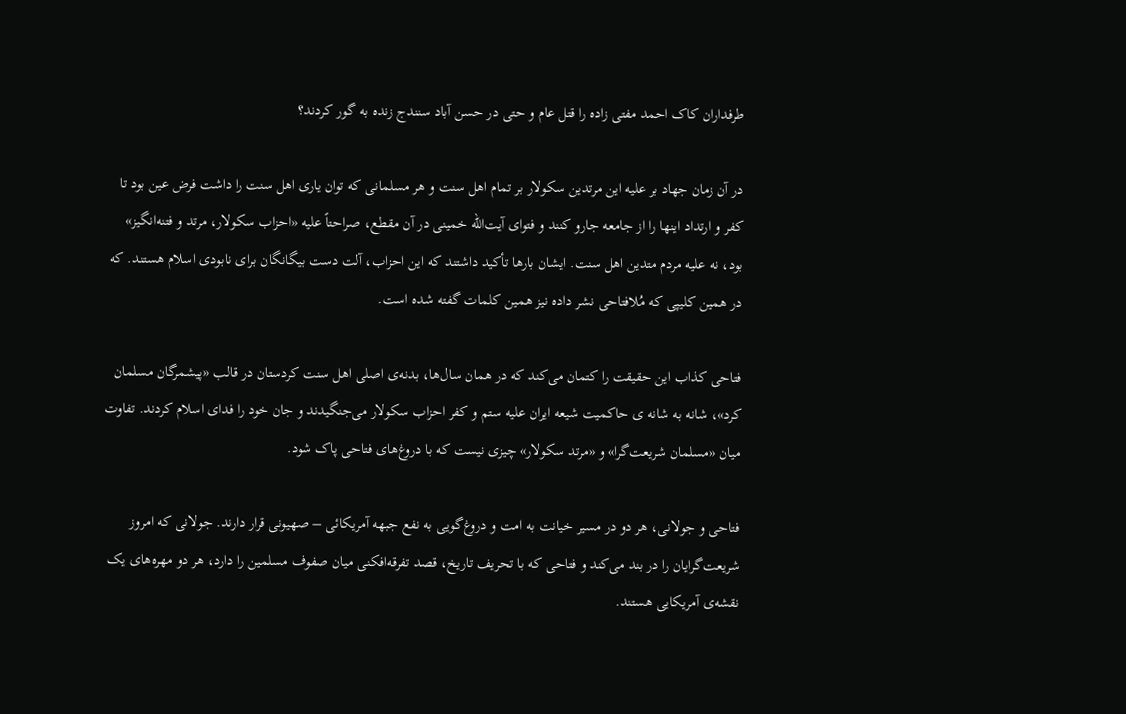طرفداران کاک احمد مفتی زاده را قتل عام و حتی در حسن آباد سنندج زنده به گور کردند؟

در آن زمان جهاد بر علیه این مرتدین سکولار بر تمام اهل سنت و هر مسلمانی که توان یاری اهل سنت را داشت فرض عین بود تا کفر و ارتداد اینها را از جامعه جارو کنند و فتوای آیت‌الله خمینی در آن مقطع، صراحتاً علیه «احزاب سکولار، مرتد و فتنه‌انگیز» بود، نه علیه مردم متدین اهل سنت. ایشان بارها تأکید داشتند که این احزاب، آلت دست بیگانگان برای نابودی اسلام هستند. که در همین کلیپی که مُلافتاحی نشر داده نیز همین کلمات گفته شده است.

فتاحی کذاب این حقیقت را کتمان می‌کند که در همان سال‌ها، بدنه‌ی اصلی اهل سنت کردستان در قالب «پیشمرگان مسلمان کرد»، شانه به شانه ی حاکمیت شیعه ایران علیه ستم و کفر احزاب سکولار می‌جنگیدند و جان خود را فدای اسلام کردند. تفاوت میان «مسلمان شریعت‌گرا» و «مرتد سکولار» چیزی نیست که با دروغ‌های فتاحی پاک شود.

فتاحی و جولانی، هر دو در مسیر خیانت به امت و دروغ‌گویی به نفع جبهه آمریکائی – صهیونی قرار دارند. جولانی که امروز شریعت‌گرایان را در بند می‌کند و فتاحی که با تحریف تاریخ، قصد تفرقه‌افکنی میان صفوف مسلمین را دارد، هر دو مهره‌های یک نقشه‌ی آمریکایی هستند.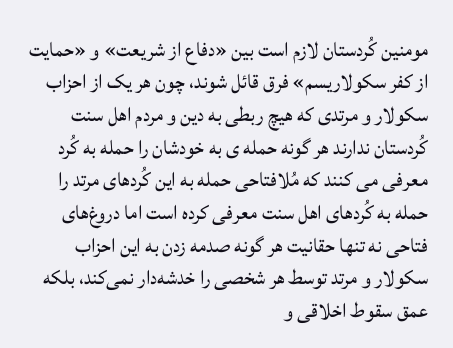مومنین کُردستان لازم است بین «دفاع از شریعت» و «حمایت از کفر سکولاریسم» فرق قائل شوند، چون هر یک از احزاب سکولار و مرتدی که هیچ ربطی به دین و مردم اهل سنت کُردستان ندارند هر گونه حمله ی به خودشان را حمله به کُرد معرفی می کنند که مُلافتاحی حمله به این کُردهای مرتد را حمله به کُردهای اهل سنت معرفی کرده است اما دروغ‌های فتاحی نه تنها حقانیت هر گونه صدمه زدن به این احزاب سکولار و مرتد توسط هر شخصی را خدشه‌دار نمی‌کند، بلکه عمق سقوط اخلاقی و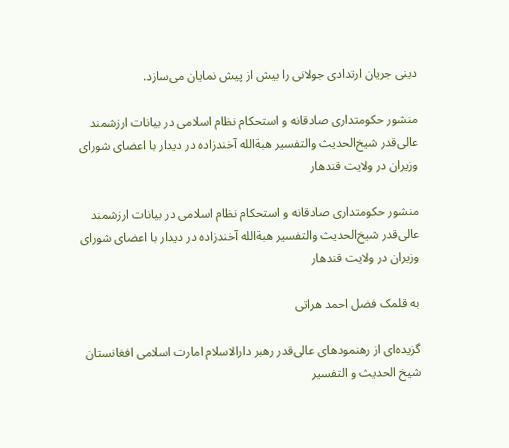دینی جریان ارتدادی جولانی را بیش از پیش نمایان می‌سازد.

منشور حکومتداری صادقانه و استحکام نظام اسلامی در بیانات ارزشمند عالی‌قدر شیخ‌الحدیث والتفسیر هبةالله آخندزاده در دیدار با اعضای شورای وزیران در ولایت قندهار

منشور حکومتداری صادقانه و استحکام نظام اسلامی در بیانات ارزشمند عالی‌قدر شیخ‌الحدیث والتفسیر هبةالله آخندزاده در دیدار با اعضای شورای وزیران در ولایت قندهار

به قلمک فضل احمد هراتی

گزیده‌ای از رهنمودهای عالی‌قدر رهبر دارالاسلام امارت اسلامی افغانستان شیخ الحدیث و التفسیر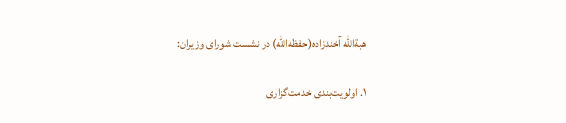هبةالله آخندزاده(حفظه‌الله) در نشست شورای وزیران:

۱. اولویت‌بندی خدمت‌گزاری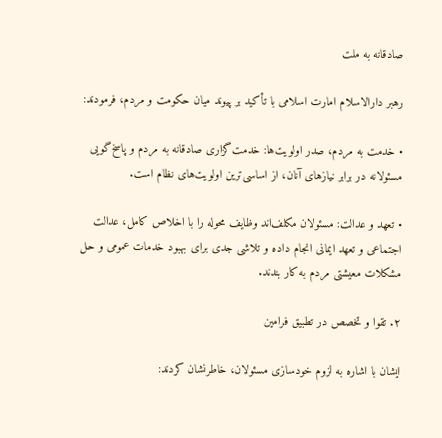صادقانه به ملت

رهبر دارالاسلام امارت اسلامی با تأکید بر پیوند میان حکومت و مردم، فرمودند:

• خدمت به مردم، صدر اولویت‌ها: خدمت‌گزاری صادقانه به مردم و پاسخ‌گویی مسئولانه در برابر نیازهای آنان، از اساسی‌ترین اولویت‌های نظام است.

• تعهد و عدالت: مسئولان مکلف‌اند وظایف محوله را با اخلاص کامل، عدالت اجتماعی و تعهد ایمانی انجام داده و تلاشی جدی برای بهبود خدمات عمومی و حل مشکلات معیشتی مردم به کار بندند.

۲. تقوا و تخصص در تطبیق فرامین

ایشان با اشاره به لزوم خودسازی مسئولان، خاطرنشان کردند: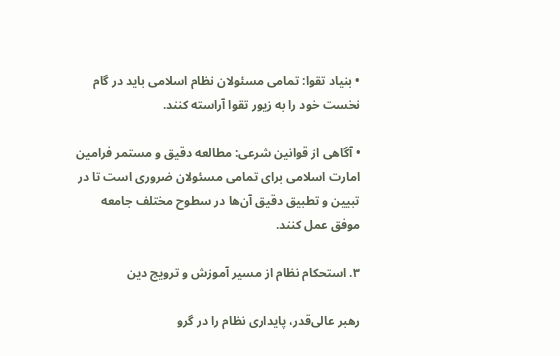• بنیاد تقوا: تمامی مسئولان نظام اسلامی باید در گام نخست خود را به زیور تقوا آراسته کنند.

• آگاهی از قوانین شرعی: مطالعه دقیق و مستمر فرامین امارت اسلامی برای تمامی مسئولان ضروری است تا در تبیین و تطبیق دقیق آن‌ها در سطوح مختلف جامعه موفق عمل کنند.

۳. استحکام نظام از مسیر آموزش و ترویج دین

رهبر عالی‌قدر، پایداری نظام را در گرو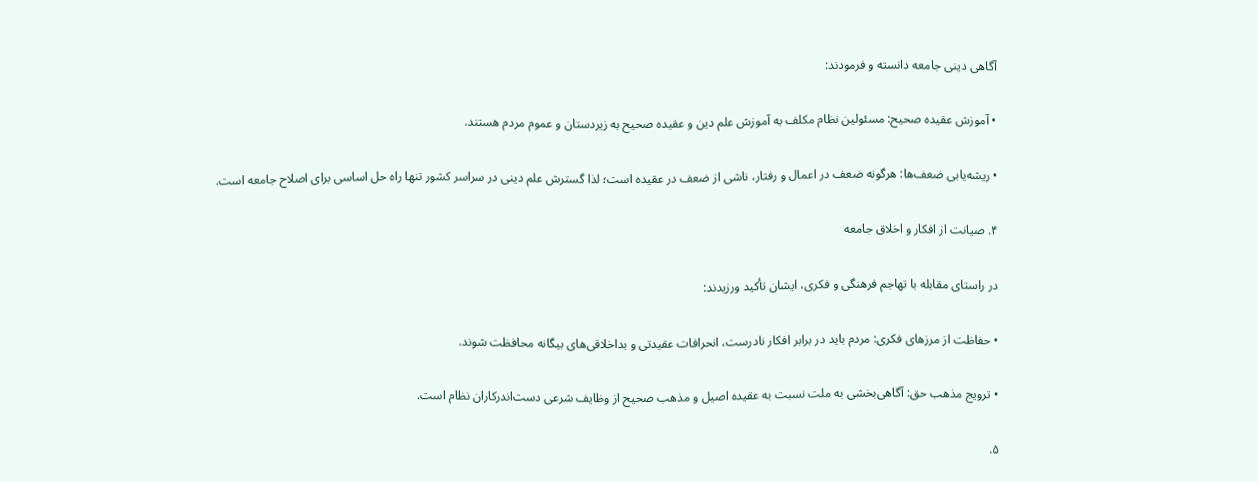آگاهی دینی جامعه دانسته و فرمودند:

• آموزش عقیده صحیح: مسئولین نظام مکلف به آموزش علم دین و عقیده صحیح به زیردستان و عموم مردم هستند.

• ریشه‌یابی ضعف‌ها: هرگونه ضعف در اعمال و رفتار، ناشی از ضعف در عقیده است؛ لذا گسترش علم دینی در سراسر کشور تنها راه حل اساسی برای اصلاح جامعه است.

۴. صیانت از افکار و اخلاق جامعه

در راستای مقابله با تهاجم فرهنگی و فکری، ایشان تأکید ورزیدند:

• حفاظت از مرزهای فکری: مردم باید در برابر افکار نادرست، انحرافات عقیدتی و بداخلاقی‌های بیگانه محافظت شوند.

• ترویج مذهب حق: آگاهی‌بخشی به ملت نسبت به عقیده اصیل و مذهب صحیح از وظایف شرعی دست‌اندرکاران نظام است.

۵.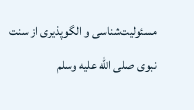مسئولیت‌شناسی و الگوپذیری از سنت نبوی صلی الله علیه وسلم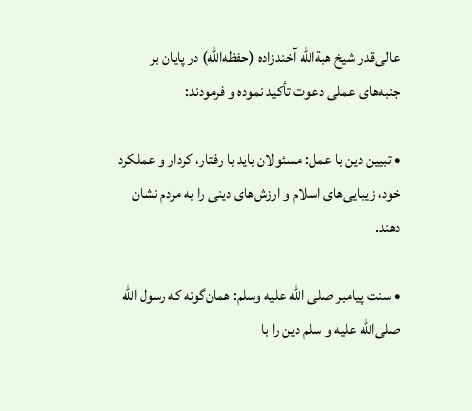عالی‌قدر شیخ هبةالله آخندزاده (حفظه‌الله) در پایان بر جنبه‌های عملی دعوت تأکید نموده و فرمودند:

• تبیین دین با عمل: مسئولان باید با رفتار، کردار و عملکرد خود، زیبایی‌های اسلام و ارزش‌های دینی را به مردم نشان دهند.

• سنت پیامبر صلی الله علیه وسلم: همان‌گونه که رسول الله صلی‌الله علیه و سلم دین را با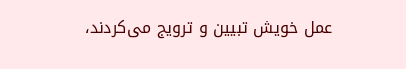عمل خویش تبیین و ترویج می‌کردند،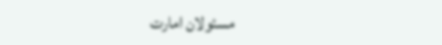مسئولان امارت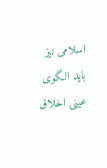اسلامی نیز باید الگوی عینی اخلاق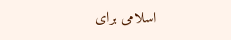اسلامی برای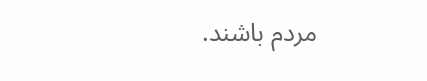مردم باشند.